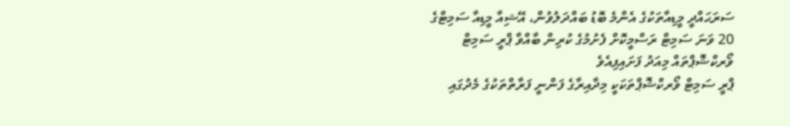ސަރަޙައްދީ މީޑިއާތަކުގެ އެންމެ ބޮޑު ބައްދަލުވުން، އޭޝިއާ މީޑިއާ ސަމިޓްގެ 20 ވަނަ ސަމިޓް ރަސްމީކޮށް ފެށުމުގެ ކުރިން ބާއްވާ ޕްރީ ސަމިޓް ވޯރކްޝޮޕްތައް މިއަދު ފަށައިފިއެވެ
ޕްރީ ސަމިޓް ވޯރކްޝޮޕްތަކަކީ މިދާއިރާގެ ފަންނީ ފަރާތްތަކުގެ މެދުގައި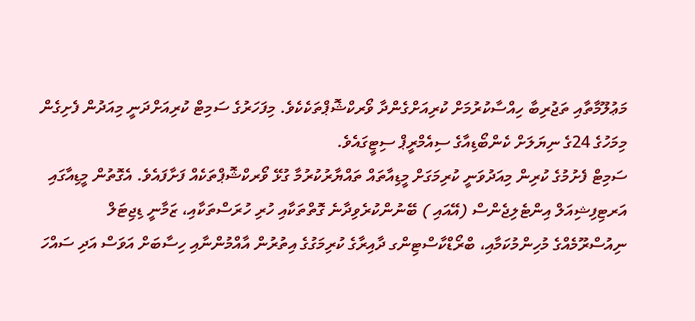މަޢުލޫމާތާއި ތަޖުރިބާ ހިއްސާކުރުމަށް ކުރިއަށްގެންދާ ވޯރކްޝޮޕްތަކެކެވެ. މިފަހަރުގެ ސަމިޓް ކުރިއަށްދަނީ މިއަދުން ފެށިގެން މިމަހުގެ 24ގެ ނިޔަލަށް ކެންބޯޑިއާގެ ސިއެމްރީޕް ސިޓީގައެވެ.
ސަމިޓް ފެށުމުގެ ކުރިން މިއަދުވަނީ ކުރިމަގަށް މީޑިއާތައް ތައްޔާރުކުރުމާ ގުޅޭ ވޯރކްޝޮޕްތަކެއް ފަށާފައެވެ. އެގޮތުން މީޑިއާގައި އަރޓިފިޝިއަލް އިންޓެލިޖެންސް (އޭއައި ) ބޭނުންކުރެވިދާނެ ގޮތްތަކާއި ހުރި ހުރަސްތަކާއި، ޒަމާނީ ޑިޖިޓަލް ނިއުސްރޫމެއްގެ މުހިންމުކަމާއި، ބްރޯޑްކާސްޓިންގ ދާއިރާގެ ކުރިމަގުގެ އިތުރުން އާއްމުންނާއި ހިސާބަށް އަވަސް އަދި ސައްހަ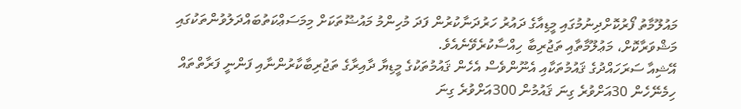މައުލޫމާތު ފޯރުކޮށްދިނުމުގައި މީޑިއާގެ ދައުރު ހަރުދަނާކުރުން ފަދަ މުހިންމު މައުޟޫތަކަށް މިމަސަޢްކަތުބައްދަލުވުންތަކުގައި މަޝްވަރާކޮށް، މަޢުލޫމާތާއި ތަޖުރިބާ ހިއްސާކުރެވޭނެއެވެ.
އޭޝިއާ ސަރަހައްދުގެ ޤައުމުތަކާއި އެނޫންވެސް އެހެން ޤައުމުތަކުގެ މީޑިޔާ ދާއިރާގެ ތަޖުރިބާކާރުންނާއި ފަންނީ ފަރާތްތައް ހިމެނޭހެން 30އަށްވުރެ ގިނަ ޤައުމުން 300އަށްވުރެ ގިނަ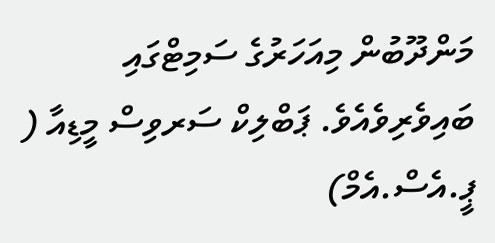މަންދޫބުން މިއަހަރުގެ ސަމިޓްގައި ބައިވެރިވެއެވެ. ޕަބްލިކް ސަރވިސް މީޑިއާ ( ޕީ.އެސް.އެމް)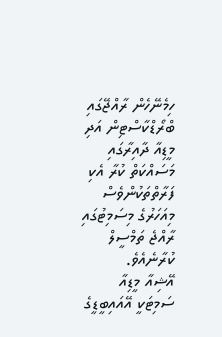ހިމެނޭހެން ރާއްޖޭގައި ބްރޯޑްކާސްޓިން އަދި މީޑިއާ ދާއިރާގައި މަސައްކަތް ކުރާ އެކި ފަރާތްތަކުންވެސް މިއަހަރުގެ މިސަމިޓުގައި ރާއްޖެ ތަމްސީލް ކުރާނެއެވެ.
އޭޝިއާ މީޑިއާ ސަމިޓަކީ އޭއައިބީޑީގެ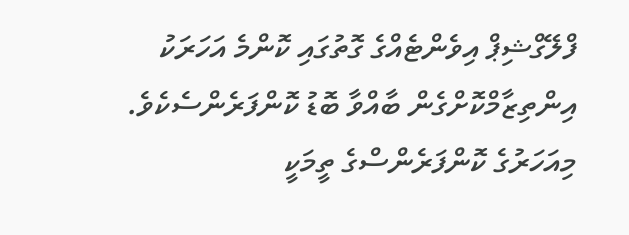ފްލޭގްޝިޕް އިވެންޓެއްގެ ގޮތުގައި ކޮންމެ އަހަރަކު އިންތިޒާމްކޮށްގެން ބާއްވާ ބޮޑު ކޮންފަރެންސެކެވެ. މިއަހަރުގެ ކޮންފަރެންސްގެ ތީމަކީ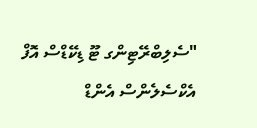"ސެލިބްރޭޓިންގ ޓޫ ޑިކޭޑްސް އޮފް އެކްސެލެންސް އެންޑް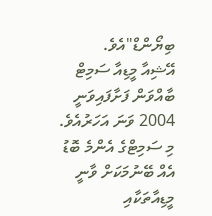ބިޔޯންޑް"އެވެ.
އޭޝިއާ މީޑިއާ ސަމިޓް ބާއްވަން ފަށާފައިވަނީ 2004 ވަނަ އަހަރުއެވެ. މި ސަމިޓްގެ އެންމެ ބޮޑު އެއް ބޭނުމަކަށް ވާނީ މީޑިއާތަކާއި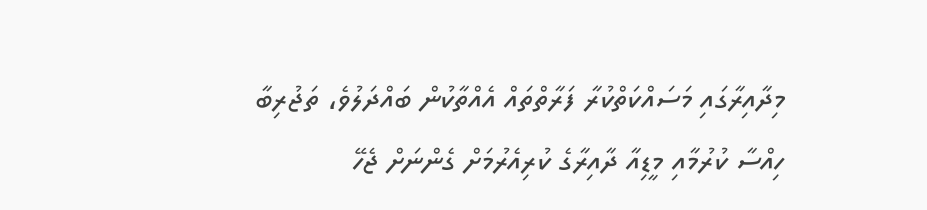މިދާއިރާގައި މަސައްކަތްކުރާ ފަރާތްތައް އެއްތާކުން ބައްދަލުވެ، ތަޖުރިބާ ހިއްސާ ކުރުމާއި މީޑިއާ ދާއިރާގެ ކުރިއެރުމަށް ގެންނަށް ޖެހޭ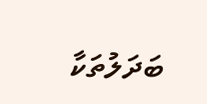ބަދަލުތަކާ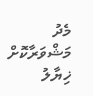މެދު މަޝްވަރާކޮށް ޚިޔާލު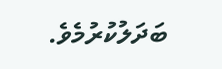ބަދަލުކުރުމެވެ.